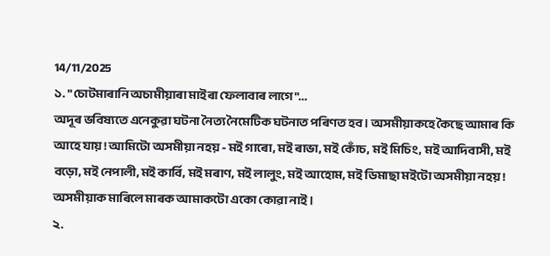14/11/2025
১. "চোটমাৰানি অচামীয়াৰা মাইৰা ফেলাবাৰ লাগে"...
অদূৰ ভবিষ্যতে এনেকুৱা ঘটনা নৈত্য নৈমেটিক ঘটনাত পৰিণত হব। অসমীয়াকহে কৈছে আমাৰ কি আহে যায়! আমিটো অসমীয়া নহয় - মই গাৰো, মই ৰাভা, মই কোঁচ, মই মিচিং, মই আদিবাসী, মই বড়ো, মই নেপালী, মই কাৰ্বি, মই মৰাণ, মই লালুং, মই আহোম, মই ডিমাছা মইটো অসমীয়া নহয়! অসমীয়াক মাৰিলে মাৰক আমাকটো একো কোৱা নাই।
২.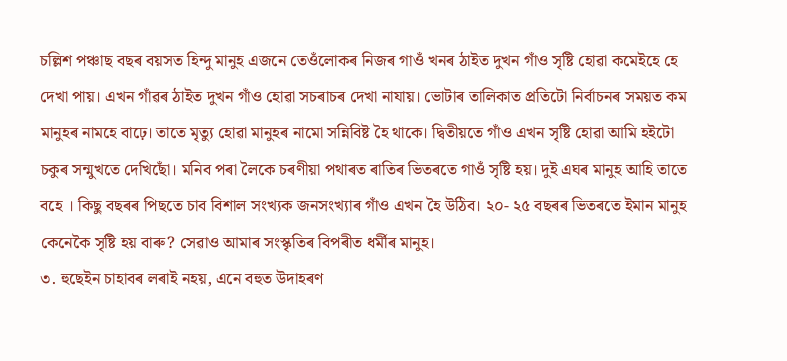চল্লিশ পঞ্চাছ বছৰ বয়সত হিন্দু মানুহ এজনে তেওঁলোকৰ নিজৰ গাওঁ খনৰ ঠাইত দুখন গাঁও সৃষ্টি হোৱা কমেইহে হে দেখা পায়। এখন গাঁৱৰ ঠাইত দুখন গাঁও হোৱা সচৰাচৰ দেখা নাযায়। ভোটাৰ তালিকাত প্ৰতিটো নিৰ্বাচনৰ সময়ত কম মানুহৰ নামহে বাঢ়ে। তাতে মৃত্যু হোৱা মানুহৰ নামো সন্নিবিষ্ট হৈ থাকে। দ্বিতীয়তে গাঁও এখন সৃষ্টি হোৱা আমি হইটো চকুৰ সন্মুখতে দেখিছোঁ। মনিব পৰা লৈকে চৰণীয়া পথাৰত ৰাতিৰ ভিতৰতে গাওঁ সৃষ্টি হয়। দুই এঘৰ মানুহ আহি তাতে বহে । কিছু বছৰৰ পিছতে চাব বিশাল সংখ্যক জনসংখ্যাৰ গাঁও এখন হৈ উঠিব। ২০- ২৫ বছৰৰ ভিতৰতে ইমান মানুহ কেনেকৈ সৃষ্টি হয় বাৰু? সেৱাও আমাৰ সংস্কৃতিৰ বিপৰীত ধৰ্মীৰ মানুহ।
৩. হুছেইন চাহাবৰ লৰাই নহয়, এনে বহুত উদাহৰণ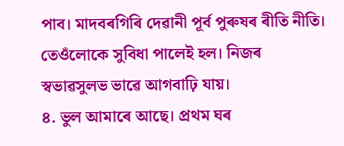পাব। মাদবৰগিৰি দেৱানী পূৰ্ব পুৰুষৰ ৰীতি নীতি। তেওঁলোকে সুবিধা পালেই হল। নিজৰ স্বভাৱসুলভ ভাৱে আগবাঢ়ি যায়।
৪. ভুল আমাৰে আছে। প্রথম ঘৰ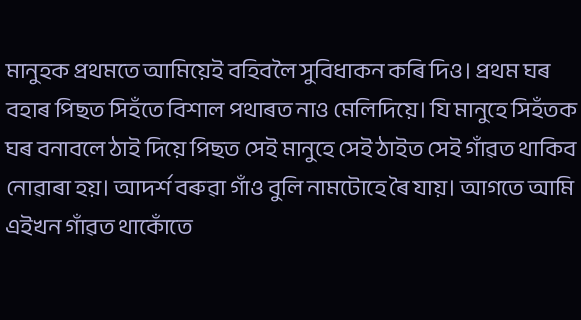মানুহক প্ৰথমতে আমিয়েই বহিবলৈ সুবিধাকন কৰি দিও। প্ৰথম ঘৰ বহাৰ পিছত সিহঁতে বিশাল পথাৰত নাও মেলিদিয়ে। যি মানুহে সিহঁতক ঘৰ বনাবলে ঠাই দিয়ে পিছত সেই মানুহে সেই ঠাইত সেই গাঁৱত থাকিব নোৱাৰা হয়। আদৰ্শ বৰুৱা গাঁও বুলি নামটোহে ৰৈ যায়। আগতে আমি এইখন গাঁৱত থাকোঁতে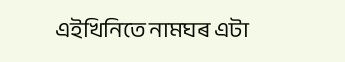এইখিনিতে নামঘৰ এটা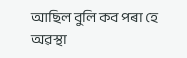আছিল বুলি কব পৰা হে অৱস্থা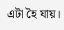এটা হৈ যায়।